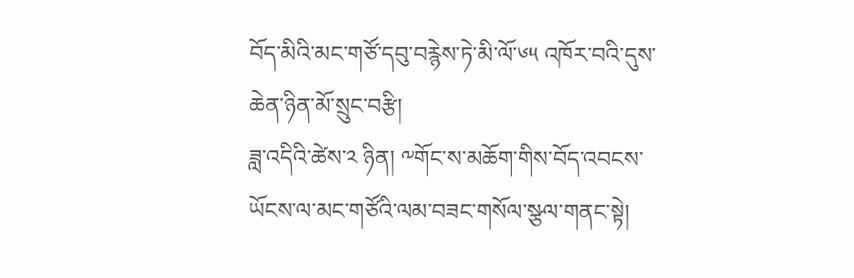བོད་མིའི་མང་གཙོ་དབུ་བརྙེས་ཏེ་མི་ལོ་༦༥ འཁོར་བའི་དུས་ཆེན་ཉིན་མོ་སྲུང་བརྩི།
ཟླ་འདིའི་ཚེས་༢ ཉིན། ༸གོང་ས་མཆོག་གིས་བོད་འབངས་ཡོངས་ལ་མང་གཙོའི་ལམ་བཟང་གསོལ་སྩལ་གནང་སྟེ།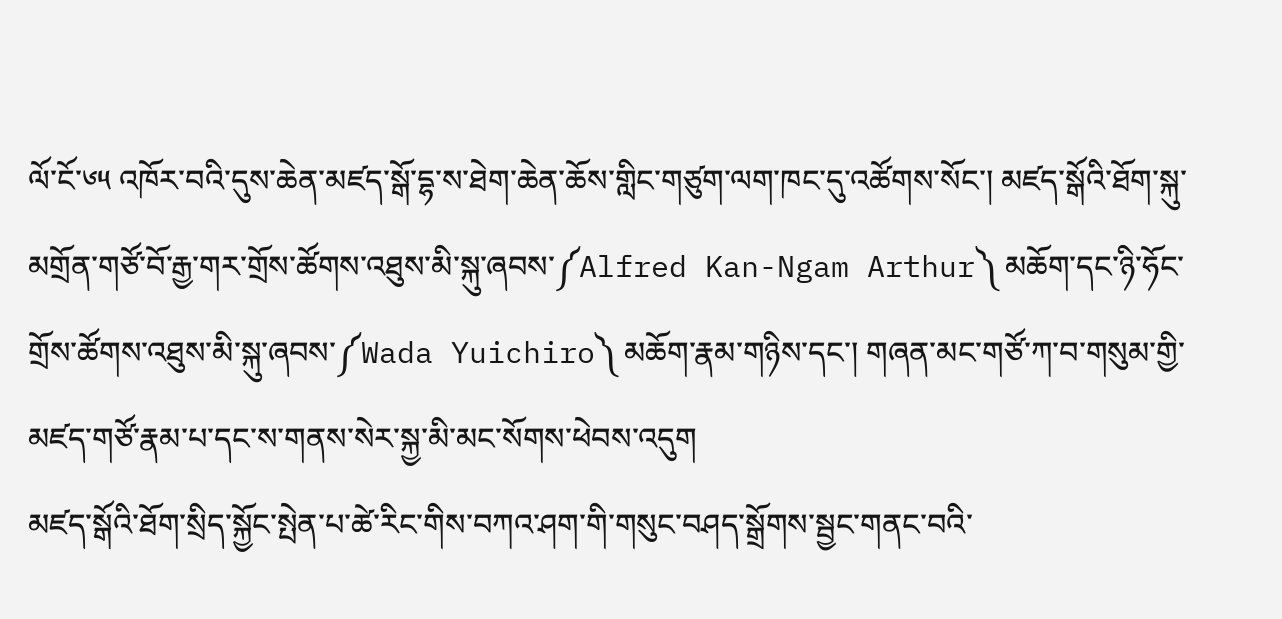ལོ་ངོ་༦༥ འཁོར་བའི་དུས་ཆེན་མཛད་སྒོ་དྷ་ས་ཐེག་ཆེན་ཆོས་གླིང་གཙུག་ལག་ཁང་དུ་འཚོགས་སོང་། མཛད་སྒོའི་ཐོག་སྐུ་མགྲོན་གཙོ་བོ་རྒྱ་གར་གྲོས་ཚོགས་འཐུས་མི་སྐུ་ཞབས་༼Alfred Kan-Ngam Arthur༽ མཆོག་དང་ཉི་ཧོང་གྲོས་ཚོགས་འཐུས་མི་སྐུ་ཞབས་༼Wada Yuichiro༽ མཆོག་རྣམ་གཉིས་དང་། གཞན་མང་གཙོ་ཀ་བ་གསུམ་གྱི་མཛད་གཙོ་རྣམ་པ་དང་ས་གནས་སེར་སྐྱ་མི་མང་སོགས་ཕེབས་འདུག
མཛད་སྒོའི་ཐོག་སྲིད་སྐྱོང་སྤེན་པ་ཚེ་རིང་གིས་བཀའ་ཤག་གི་གསུང་བཤད་སྒྲོགས་སྦྱང་གནང་བའི་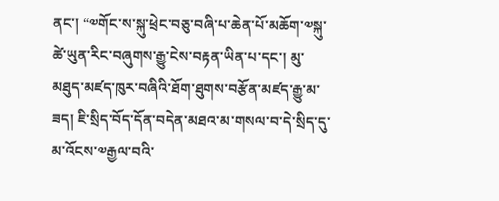ནང་། “༧གོང་ས་སྐུ་ཕྲེང་བཅུ་བཞི་པ་ཆེན་པོ་མཆོག་༧སྐུ་ཚེ་ཡུན་རིང་བཞུགས་རྒྱུ་ངེས་བརྟན་ཡིན་པ་དང་། མུ་མཐུད་མཛད་ཁུར་བཞིའི་ཐོག་ཐུགས་བརྩོན་མཛད་རྒྱུ་མ་ཟད། ཇི་སྲིད་བོད་དོན་བདེན་མཐའ་མ་གསལ་བ་དེ་སྲིད་དུ་མ་འོངས་༧རྒྱལ་བའི་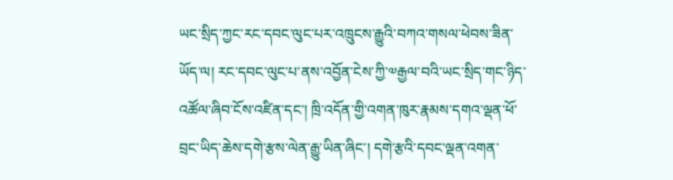ཡང་སྲིད་ཀྱང་རང་དབང་ལུང་པར་འཁྲུངས་རྒྱུའི་བཀའ་གསལ་ཕེབས་ཟིན་ཡོད་ལ། རང་དབང་ལུང་པ་ནས་འབྱོན་ངེས་ཀྱི་༧རྒྱལ་བའི་ཡང་སྲིད་གང་ཉིད་འཚོལ་ཞིབ་ངོས་འཛིན་དང་། ཁྲི་འདོན་གྱི་འགན་ཁུར་རྣམས་དགའ་ལྡན་ཕོ་བྲང་ཡིད་ཆེས་དགེ་རྩས་ལེན་རྒྱུ་ཡིན་ཞིང་། དགེ་རྩའི་དབང་ལྡན་འགན་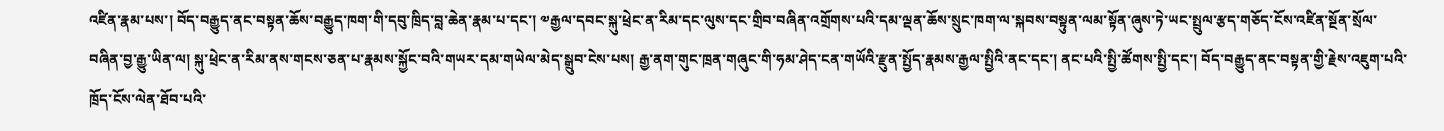འཛིན་རྣམ་པས་། བོད་བརྒྱུད་ནང་བསྟན་ཆོས་བརྒྱུད་ཁག་གི་དབུ་ཁྲིད་བླ་ཆེན་རྣམ་པ་དང་། ༧རྒྱལ་དབང་སྐུ་ཕྲེང་ན་རིམ་དང་ལུས་དང་གྲིབ་བཞིན་འགྲོགས་པའི་དམ་ལྡན་ཆོས་སྲུང་ཁག་ལ་སྐབས་བསྟུན་ལམ་སྟོན་ཞུས་ཏེ་ཡང་སྤྲུལ་རྩད་གཅོད་ངོས་འཛིན་སྔོན་སྲོལ་བཞིན་བྱ་རྒྱུ་ཡིན་ལ། སྐུ་ཕྲེང་ན་རིམ་ནས་གངས་ཅན་པ་རྣམས་སྐྱོང་བའི་གཡར་དམ་གཡེལ་མེད་སྒྲུབ་ངེས་པས། རྒྱ་ནག་གུང་ཁྲན་གཞུང་གི་ཧམ་ཤེད་ངན་གཡོའི་རྫུན་སྤྱོད་རྣམས་རྒྱལ་སྤྱིའི་ནང་དང་། ནང་པའི་སྤྱི་ཚོགས་སྤྱི་དང་། བོད་བརྒྱུད་ནང་བསྟན་གྱི་རྗེས་འཇུག་པའི་ཁྲོད་ངོས་ལེན་ཐོབ་པའི་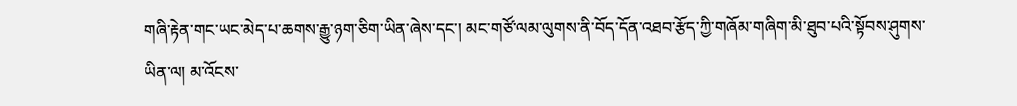གཞི་རྟེན་གང་ཡང་མེད་པ་ཆགས་རྒྱུ་ཉག་ཅིག་ཡིན་ཞེས་དང་། མང་གཙོ་ལམ་ལུགས་ནི་བོད་དོན་འཐབ་རྩོད་ཀྱི་གཞོམ་གཞིག་མི་ཐུབ་པའི་སྟོབས་ཤུགས་ཡིན་ལ། མ་འོངས་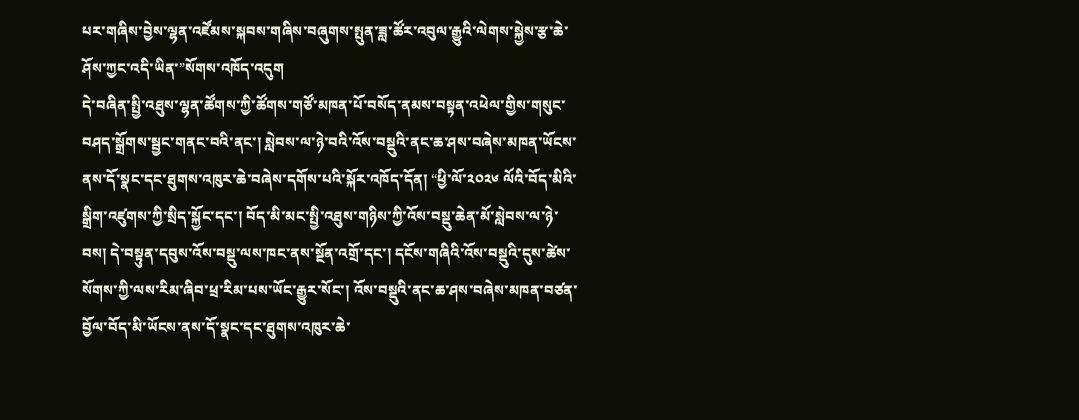པར་གཞིས་བྱེས་ལྷན་འཛོམས་སྐབས་གཞིས་བཞུགས་སྤུན་ཟླ་ཚོར་འབུལ་རྒྱུའི་ལེགས་སྐྱེས་རྩ་ཆེ་ཤོས་ཀྱང་འདི་ཡིན་”སོགས་འཁོད་འདུག
དེ་བཞིན་སྤྱི་འཐུས་ལྷན་ཚོགས་ཀྱི་ཚོགས་གཙོ་མཁན་པོ་བསོད་ནམས་བསྟན་འཕེལ་གྱིས་གསུང་བཤད་སྒྲོགས་སྦྱང་གནང་བའི་ནང་། སླེབས་ལ་ཉེ་བའི་འོས་བསྡུའི་ནང་ཆ་ཤས་བཞེས་མཁན་ཡོངས་ནས་དོ་སྣང་དང་ཐུགས་འཁུར་ཆེ་བཞེས་དགོས་པའི་སྐོར་འཁོད་དོན། “ཕྱི་ལོ་༢༠༢༦ ལོའི་བོད་མིའི་སྒྲིག་འཛུགས་ཀྱི་སྲིད་སྐྱོང་དང་། བོད་མི་མང་སྤྱི་འཐུས་གཉིས་ཀྱི་འོས་བསྡུ་ཆེན་མོ་སླེབས་ལ་ཉེ་བས། དེ་བསྟུན་དབུས་འོས་བསྡུ་ལས་ཁང་ནས་སྔོན་འགྲོ་དང་། དངོས་གཞིའི་འོས་བསྡུའི་དུས་ཚེས་སོགས་ཀྱི་ལས་རིམ་ཞིབ་ཕྲ་རིམ་པས་ཡོང་རྒྱུར་སོང་། འོས་བསྡུའི་ནང་ཆ་ཤས་བཞེས་མཁན་བཙན་བྱོལ་བོད་མི་ཡོངས་ནས་དོ་སྣང་དང་ཐུགས་འཁུར་ཆེ་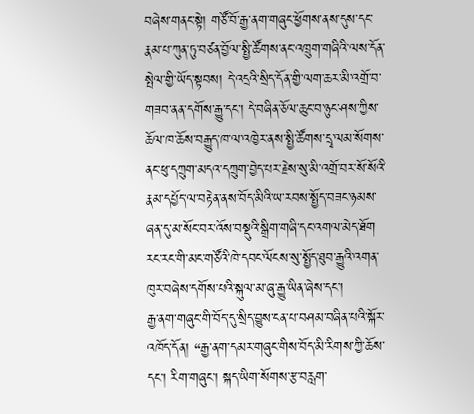བཞེས་གནང་སྟེ། གཙོ་བོ་རྒྱ་ནག་གཞུང་ཕྱོགས་ནས་དུས་དང་རྣམ་པ་ཀུན་ཏུ་བཙན་བྱོལ་སྤྱི་ཚོགས་ནང་འཁྲུག་གཞིའི་ལས་དོན་སྤེལ་གྱི་ཡོད་སྟབས། དེ་འདྲའི་སྲིད་དོན་གྱི་ལག་ཆར་མི་འགྲོ་བ་གཟབ་ནན་དགོས་རྒྱུ་དང་། དེ་བཞིན་ཅོལ་ཆུང་བ་ཉུང་ཤས་ཀྱིས་ཆོལ་ཁ་ཆོས་བརྒྱུད་ཁ་ལ་འཁྱེར་ནས་སྤྱི་ཚོགས་དྲྭ་ལམ་སོགས་ནང་ཕུ་དཀྲུག་མདའ་དཀྲུག་བྱེད་པར་རྗེས་སུ་མི་འགྲོ་བར་སོ་སོའི་རྣམ་དཔྱོད་ལ་བརྟེན་ནས་བོད་མིའི་ཡ་རབས་སྤྱོད་བཟང་ཉམས་ཞན་དུ་མ་སོང་བར་འོས་བསྡུའི་སྒྲིག་གཞི་དང་འགལ་མེད་ཐོག རང་རང་གི་མང་གཙོའི་ཁེ་དབང་ལོངས་སུ་སྤྱོད་ཐུབ་རྒྱུའི་འགན་ཁུར་བཞེས་དགོས་པའི་སྐུལ་མ་ཞུ་རྒྱུ་ཡིན་ཞེས་དང་།
རྒྱ་ནག་གཞུང་གི་བོད་དུ་སྲིད་བྱུས་ངན་པ་བཤམ་བཞིན་པའི་སྐོར་འཁོད་དོན། “རྒྱ་ནག་དམར་གཞུང་གིས་བོད་མི་རིགས་ཀྱི་ཆོས་དང་། རིག་གཞུང་། སྐད་ཡིག་སོགས་རྩ་བརླག་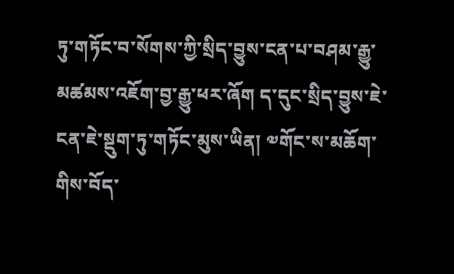ཏུ་གཏོང་བ་སོགས་ཀྱི་སྲིད་བྱུས་ངན་པ་བཤམ་རྒྱུ་མཚམས་འཇོག་བྱ་རྒྱུ་ཕར་ཞོག ད་དུང་སྲིད་བྱུས་ཇེ་ངན་ཇེ་སྡུག་ཏུ་གཏོང་མུས་ཡིན། ༧གོང་ས་མཆོག་གིས་བོད་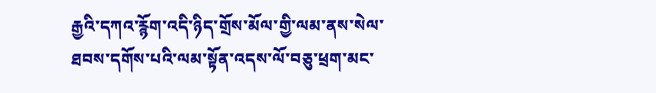རྒྱའི་དཀའ་རྙོག་འདི་ཉིད་གྲོས་མོལ་གྱི་ལམ་ནས་སེལ་ཐབས་དགོས་པའི་ལམ་སྟོན་འདས་ལོ་བཅུ་ཕྲག་མང་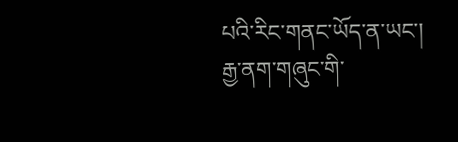པའི་རིང་གནང་ཡོད་ན་ཡང་། རྒྱ་ནག་གཞུང་གི་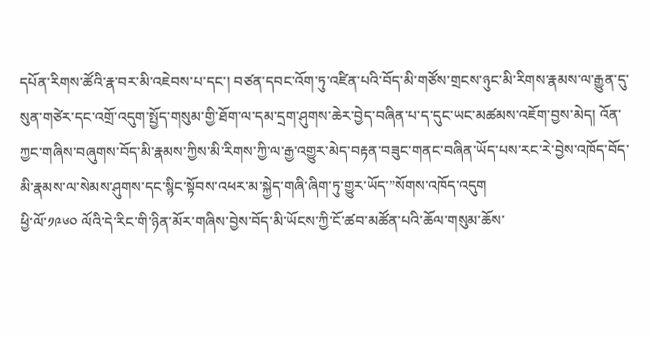དཔོན་རིགས་ཚོའི་རྣ་བར་མི་འཇེབས་པ་དང་། བཙན་དབང་འོག་ཏུ་འཛིན་པའི་བོད་མི་གཙོས་གྲངས་ཉུང་མི་རིགས་རྣམས་ལ་རྒྱུན་དུ་སུན་གཙེར་དང་འགྲོ་འདུག་སྤྱོད་གསུམ་གྱི་ཐོག་ལ་དམ་དྲག་ཤུགས་ཆེར་བྱེད་བཞིན་པ་ད་དུང་ཡང་མཚམས་འཇོག་བྱས་མེད། འོན་ཀྱང་གཞིས་བཞུགས་བོད་མི་རྣམས་ཀྱིས་མི་རིགས་ཀྱི་ལ་རྒྱ་འགྱུར་མེད་བརྟན་བཟུང་གནང་བཞིན་ཡོད་པས་རང་རེ་བྱེས་འཁོད་བོད་མི་རྣམས་ལ་སེམས་ཤུགས་དང་སྙིང་སྟོབས་འཕར་མ་སྐྱེད་གཞི་ཞིག་ཏུ་གྱུར་ཡོད་”སོགས་འཁོད་འདུག
ཕྱི་ལོ་༡༩༦༠ ལོའི་དེ་རིང་གི་ཉིན་མོར་གཞིས་བྱེས་བོད་མི་ཡོངས་ཀྱི་ངོ་ཚབ་མཚོན་པའི་ཆོལ་གསུམ་ཆོས་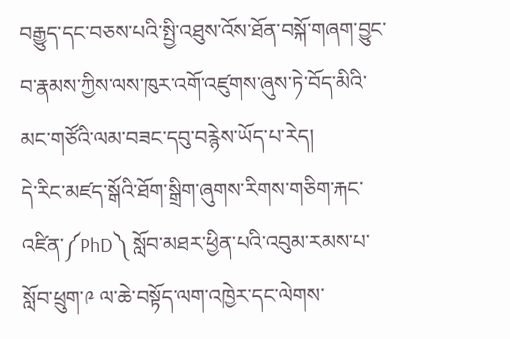བརྒྱུད་དང་བཅས་པའི་སྤྱི་འཐུས་འོས་ཐོན་བསྐོ་གཞག་བྱུང་བ་རྣམས་ཀྱིས་ལས་ཁུར་འགོ་འཛུགས་ཞུས་ཏེ་བོད་མིའི་མང་གཙོའི་ལམ་བཟང་དབུ་བརྙེས་ཡོད་པ་རེད།
དེ་རིང་མཛད་སྒོའི་ཐོག་སྒྲིག་ཞུགས་རིགས་གཅིག་རྐང་འཛིན་༼PhD༽ སློབ་མཐར་ཕྱིན་པའི་འབུམ་རམས་པ་སློབ་ཕྲུག་༩ ལ་ཆེ་བསྟོད་ལག་འཁྱེར་དང་ལེགས་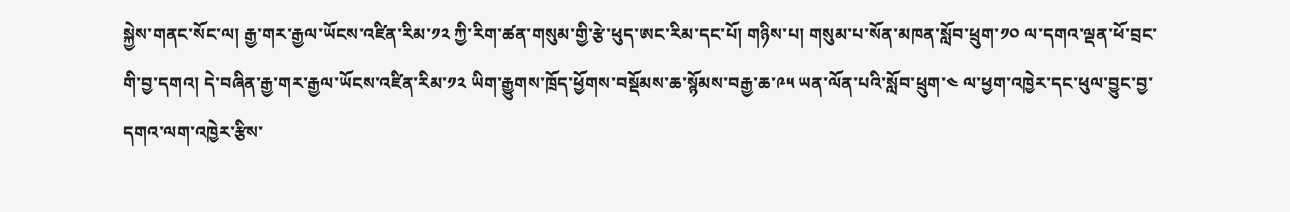སྐྱེས་གནང་སོང་ལ། རྒྱ་གར་རྒྱལ་ཡོངས་འཛིན་རིམ་༡༢ ཀྱི་རིག་ཚན་གསུམ་གྱི་རྩེ་ཕུད་ཨང་རིམ་དང་པོ། གཉིས་པ། གསུམ་པ་སོན་མཁན་སློབ་ཕྲུག་༡༠ ལ་དགའ་ལྡན་ཕོ་བྲང་གི་བྱ་དགའ། དེ་བཞིན་རྒྱ་གར་རྒྱལ་ཡོངས་འཛིན་རིམ་༡༢ ཡིག་རྒྱུགས་ཁྲོད་ཕྱོགས་བསྡོམས་ཆ་སྙོམས་བརྒྱ་ཆ་༩༥ ཡན་ལོན་པའི་སློབ་ཕྲུག་༤ ལ་ཕྱག་འཁྱེར་དང་ཕུལ་བྱུང་བྱ་དགའ་ལག་འཁྱེར་རྩིས་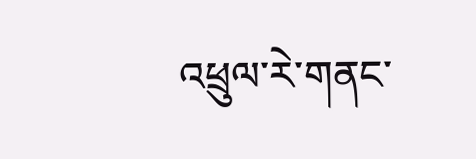འཕྲུལ་རེ་གནང་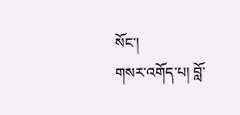སོང་།
གསར་འགོད་པ། བློ་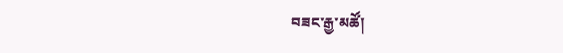བཟང་རྒྱ་མཚོ།